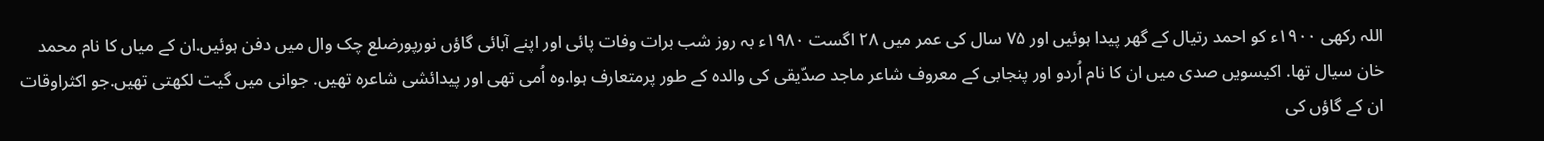اللہ رکھی ۱۹۰۰ء کو احمد رتیال کے گھر پیدا ہوئیں اور ۷۵ سال کی عمر میں ۲۸ اگست ۱۹۸۰ء بہ روز شب برات وفات پائی اور اپنے آبائی گاؤں نورپورضلع چک وال میں دفن ہوئیں.ان کے میاں کا نام محمد خان سیال تھا. اکیسویں صدی میں ان کا نام اُردو اور پنجابی کے معروف شاعر ماجد صدّیقی کی والدہ کے طور پرمتعارف ہوا.وہ اُمی تھی اور پیدائشی شاعرہ تھیں. جوانی میں گیت لکھتی تھیں.جو اکثراوقات ان کے گاؤں کی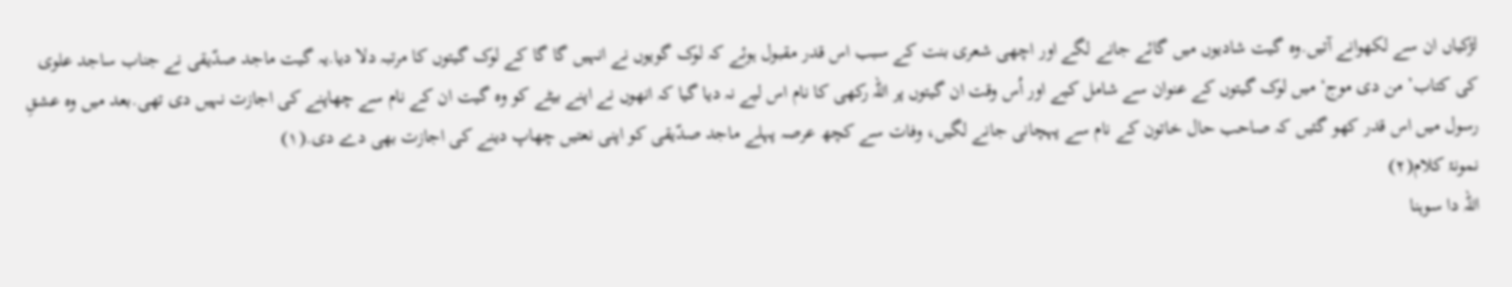لڑکیاں ان سے لکھوانے آتیں.وہ گیت شادیوں میں گائے جانے لگے اور اچھی شعری بنت کے سبب اس قدر مقبول ہوئے کہ لوک گویوں نے انہیں گا گا کے لوک گیتوں کا مرتبہ دلا دیا.یہ گیت ماجد صدّیقی نے جناب ساجد علوی کی کتاب’ من دی موج‘ میں لوک گیتوں کے عنوان سے شامل کیے اور اُس وقت ان گیتوں پر اللہ رکھی کا نام اس لیے نہ دیا گیا کہ انھوں نے اپنے بیٹے کو وہ گیت ان کے نام سے چھاپنے کی اجازت نہیں دی تھی.بعد میں وہ عشقِ رسول میں اس قدر کھو گئیں کہ صاحب حال خاتون کے نام سے پہچانی جانے لگیں، وفات سے کچھ عرصہ پہلے ماجد صدّیقی کو اپنی نعتیں چھاپ دینے کی اجازت بھی دے دی.(۱)
نمونۂ کلام(۲)
اللہ دا سوہنا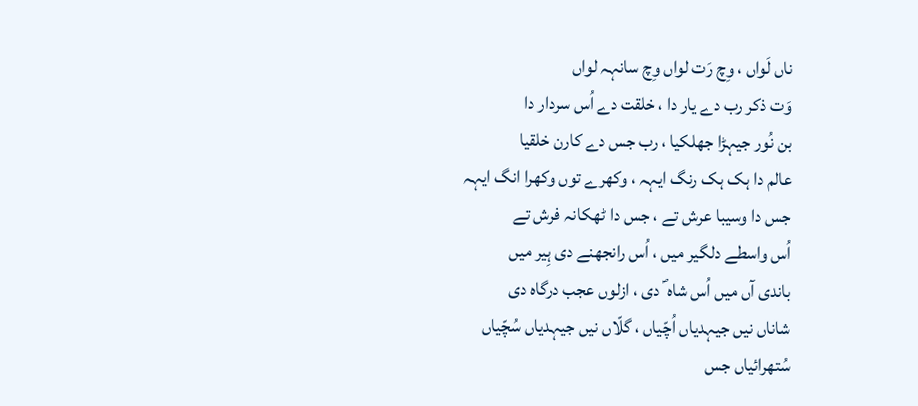ناں لَواں ، وِچ رَت لواں وِچ سانہہ لواں
وَت ذکر رب دے یار دا ، خلقت دے اُس سردار دا
بن نُور جیہڑا جھلکیا ، رب جس دے کارن خلقیا
عالم دا ہک ہک رنگ ایہہ ، وکھرے توں وکھرا انگ ایہہ
جس دا وسیبا عرش تے ، جس دا ٹھکانہ فرش تے
اُس واسطے دلگیر میں ، اُس رانجھنے دی ہِیر میں
باندی آں میں اُس شاہ ؐ دی ، ازلوں عجب درگاہ دی
شاناں نیں جیہدیاں اُچّیاں ، گلّاں نیں جیہدیاں سُچّیاں
سُتھرائیاں جس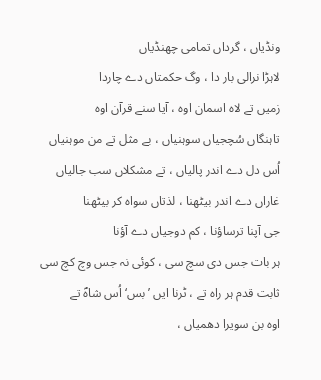ونڈیاں ، گرداں تمامی چھنڈیاں
لاہڑا نرالی بار دا ، وگ حکمتاں دے چاردا
زمیں تے لاہ اسمان اوہ ، آیا سنے قرآن اوہ
تاہنگاں سُچجیاں سوہنیاں ، بے مثل تے من موہنیاں
اُس دل دے اندر پالیاں ، تے مشکلاں سب جالیاں
غاراں دے اندر بیٹھنا ، لذتاں سواہ کر بیٹھنا
جی آپنا ترساؤنا ، کم دوجیاں دے آؤنا
ہر بات جس دی سچ سی ، کوئی نہ جس وچ کچ سی
ثابت قدم ہر راہ تے ، ٹرنا ایں ’بس‘ اُس شاہؐ تے
اوہ بن سویرا دھمیاں ،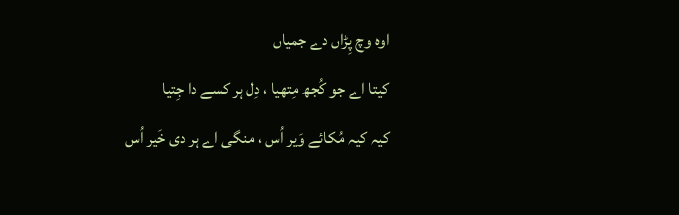اوہ وچ پِڑاں دے جمیاں
کیتا اے جو کُجھ مِتھیا ، دِل ہر کسے دا جِتیا
کیہ کیہ مُکائے وَیر اُس ، منگی اے ہر دی خَیر اُس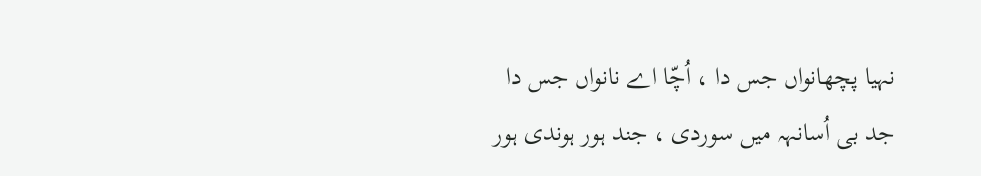نہیا پچھانواں جس دا ، اُچّا اے نانواں جس دا
جد بی اُسانہہ میں سوردی ، جند ہور ہوندی ہور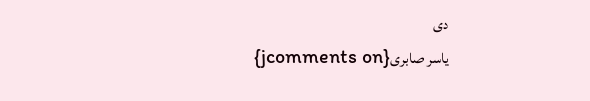دی
یاسر صابری{jcomments on}